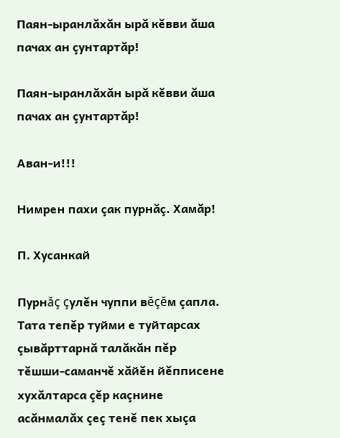Паян-ыранлăхăн ырă кĕвви ăша пачах ан çунтартăр!

Паян-ыранлăхăн ырă кĕвви ăша пачах ан çунтартăр!

Аван-и!!!

Нимрен пахи çак пурнăç. Хамăр!

П. Хусанкай

Пурнăç çулĕн чуппи вĕçĕм çапла. Тата тепĕр туйми е туйтарсах çывăрттарнă талăкăн пĕр тĕшши-саманчĕ хăйĕн йĕпписене хухăлтарса çĕр каçнине асăнмалăх çеç тенĕ пек хыçа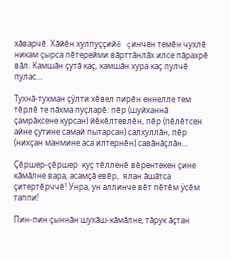хăварчĕ. Хăйĕн хулпуççийĕ çинчен темĕн чухлĕ никам çырса пĕтерейми вăрттăнлăх илсе пăрахрĕ вăл. Камшăн çутă каç, камшăн хура каç пулчĕ пулас…

Тухнă-тухман çÿлти хĕвел пирĕн еннелле тем тĕрлĕ те пăхма пуçларĕ: пĕр (шуйханнă çамрăксене курсан) йĕкĕлтевлĕн, пĕр (пĕлĕтсен айне çутине самай пытарсан) салхуллăн, пĕр (нихçан манмине аса илтернĕн) савăнăçлăн…

Çĕршер-çĕршер  куç тĕлленĕ вĕрентекен çине кăмăлне вара, асамçă евĕр,  ялан ăшăтса çитертĕрччĕ! Унра, ун аллинче вĕт пĕтĕм ÿсĕм таппи!

Пин-пин çыннăн шухăш-кăмăлне, тăрук ăçтан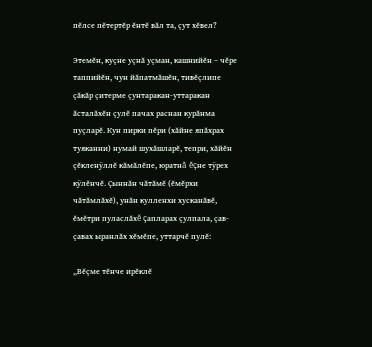пĕлсе пĕтертĕр ĕнтĕ вăл та, çут хĕвел?

Этемĕн, куçне уçнă уçман, кашнийĕн – чĕре таппийĕн, чун йăпатмăшĕн, тивĕçлипе çăкăр çитерме çунтаракан-уттаракан ăсталăхĕн çулĕ пачах раснан курăнма пуçларĕ. Кун пирки пĕри (хăйне япăхрах туяканни) нумай шухăшларĕ, тепри, хăйĕн çĕкленÿллĕ кăмăлĕпе, юратнă ĕçне тÿрех кÿлĕнчĕ. Çыннăн чăтăмĕ (ĕмĕрхи чăтăмлăхĕ), унăн кулленхи хусканăвĕ, ĕмĕтри пуласлăхĕ çапларах çулпала, çав-çавах ыранлăх хĕмĕпе, уттарчĕ пулĕ:

„Вĕçме тĕнче ирĕклĕ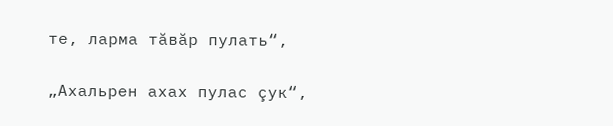те, ларма тăвăр пулать“,

„Ахальрен ахах пулас çук“,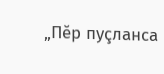„Пĕр пуçланса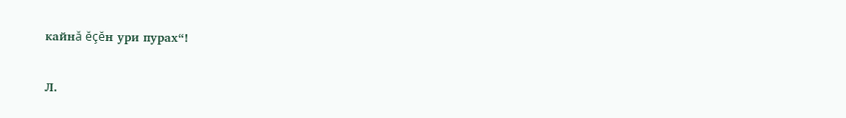кайнă ĕçĕн ури пурах“!

Л.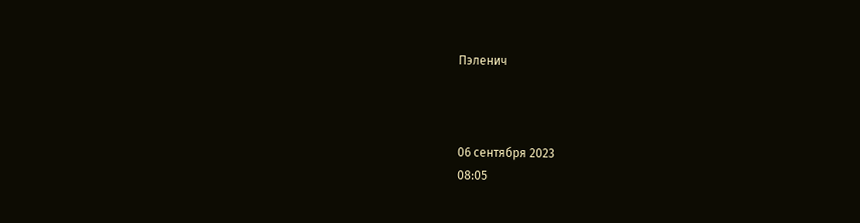Пэленич



06 сентября 2023
08:05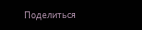Поделиться